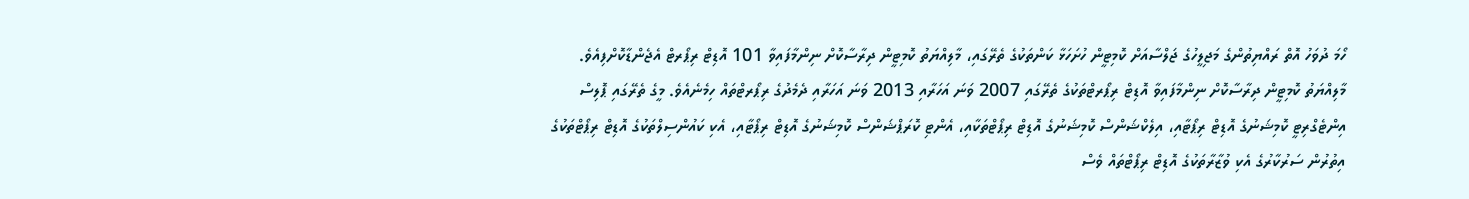ހޯމަ ދުވަހު އޮތް ރައްޔިތުންގެ މަޖިލީހުގެ ޖަލްސާއަށް ކޮމިޓީން ހުށަހަޅާ ކަންތަކުގެ ތެރޭގައި، މާލިއްޔަތު ކޮމިޓީން ދިރާސާކޮށް ނިންމާފައިވާ 101 އޮޑިޓް ރިޕޯރޓް އެޖެންޑާކޮށްފިއެވެ.
މާލިއްޔަތު ކޮމިޓީން ދިރާސާކޮށް ނިންމާފައިވާ އޮޑިޓް ރިޕޯރޓްތަކުގެ ތެރޭގައި 2007 ވަނަ އަހަރާއި 2013 ވަނަ އަހަރާއި ދެމެދުގެ ރިޕޯރޓްތައް ހިމެނެއެވެ. މީގެ ތެރޭގައި ޕޮލިސް އިންޓެގްރިޓީ ކޮމިޝަނުގެ އޮޑިޓް ރިޕޯޓާއި، އިލެކްޝަންސް ކޮމިޝަނުގެ އޮޑިޓް ރިޕޯޓްތަކާއި، އެންޓި ކޮރަޕްޝަންސް ކޮމިޝަނުގެ އޮޑިޓް ރިޕޯޓާއި، އެކި ކައުންސިލްތަކުގެ އޮޑިޓް ރިޕޯޓްތަކުގެ އިތުރުން ސަރުކާރުގެ އެކި ވުޒާރާތަކުގެ އޮޑިޓް ރިޕޯޓްތައް ވެސް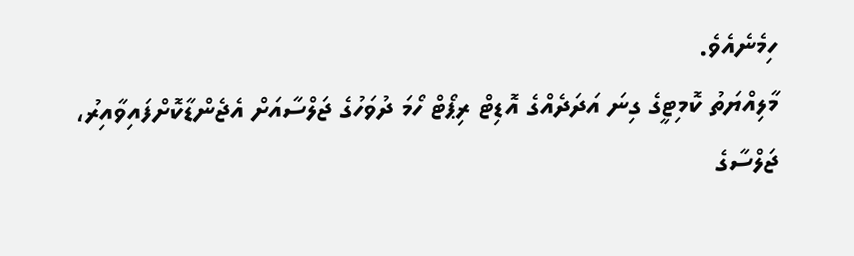ހިމެނެއެވެ.
މާލިއްޔަތު ކޮމިޓީގެ ގިނަ އަދަދެއްގެ އޮޑިޓް ރިޕޯޓް ހޯމަ ދުވަހުގެ ޖަލްސާއަށް އެޖެންޑާކޮށްފައިވާއިރު، ޖަލްސާގެ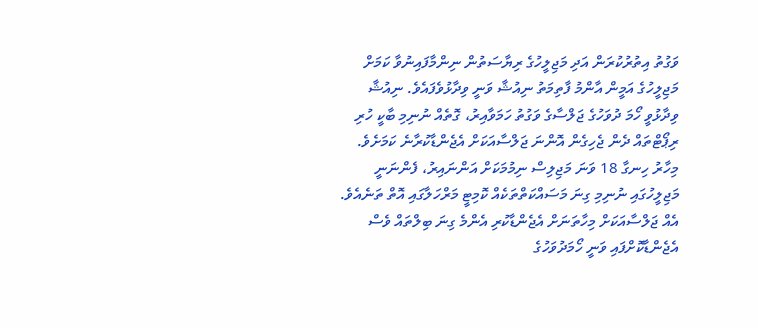ވަގުތު އިތުރުކުރަން އަދި މަޖިލީހުގެ ރިޔާސަތުން ނިންމާފައިނުވާ ކަމަށް މަޖިލީހުގެ އަމީން އާންމު ފާތިމަތު ނިއުޝާ ވަނީ ވިދާޅުވެފައެވެ. ނިއުޝާ ވިދާޅުވީ ހޯމަ ދުވަހުގެ ޖަލްސާގެ ވަގުތު ހަމަވާއިރު، ގޮތެއް ނުނިމި ބާކީ ހުރި ރިޕޯޓްތައް ދެން ޖެހިގެން އޮންނަ ޖަލްސާއަކަށް އެޖެންޑާކުރާނެ ކަމަށެވެ. މިހާރު ހިނގާ 18 ވަނަ މަޖިލިސް ނިމުމަކަށް އަންނައިރު، ފެންނަނީ މަޖިލީހުގައި ނުނިމި ގިނަ މަސައްކަތްތަކެއް ކޮމިޓީ މަރްހަލާގައި އޮތް ތަނެއެވެ.
އެއް ޖަލްސާއަކަށް މިހާތަނަށް އެޖެންޑާކުރި އެންމެ ގިނަ ބިލްތައް ވެސް އެޖެންޑާކޮށްފައި ވަނީ ހޯމަދުވަހުގެ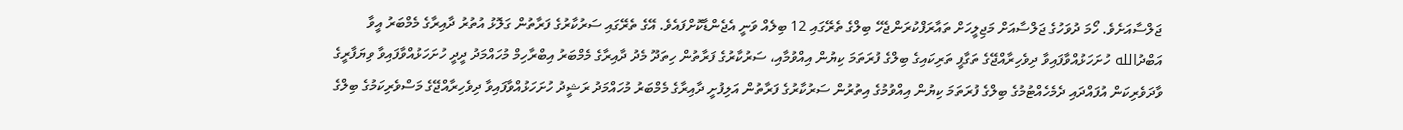ޖަލްސާއަށެވެ. ހޯމަ ދުވަހުގެ ޖަލްސާއަށް މަޖިލީހަށް ތައާރަފްކުރަންޖެހޭ ބިލްގެ ތެރޭގައި 12 ބިލެއް ވަނީ އެޖެންޑާކޮށްފައެވެ. އޭގެ ތެރޭގައި ސަރުކާރުގެ ފަރާތުން ގަލޮޅު އުތުރު ދާއިރާގެ މެމްބަރު އީވާ އަބްދުالله ހުށަހަޅުއްވާފައިވާ ދިވެހިރާއްޖޭގެ ތަގާފީ ތަރިކައިގެ ބިލްގެ ފުރަތަމަ ކިޔުން އިއްވުމާއި، ސަރުކާރުގެ ފަރާތުން ހިތަދޫ މެދު ދާއިރާގެ މެމްބަރު އިބްރާހިމް މުހައްމަދު ދީދީ ހުށަހަޅުއްވާފައިވާ ވިޔަފާރީގެ ވާދަވެރިކަން އުފައްދައި ދެމެހެއްޓުމުގެ ބިލްގެ ފުރަތަމަ ކިޔުން އިއްވުމުގެ އިތުރުން ސަރުކާރުގެ ފަރާތުން އަލިފުށީ ދާއިރާގެ މެމްބަރު މުހައްމަދު ރަޝީދު ހުށަހަޅުއްވާފައިވާ ދިވެހިރާއްޖޭގެ މަސްވެރިކަމުގެ ބިލްގެ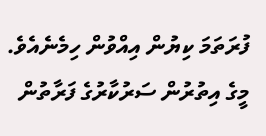ފުރަތަމަ ކިޔުން އިއްވުން ހިމެނެއެވެ.
މީގެ އިތުރުން ސަރުކާރުގެ ފަރާތުން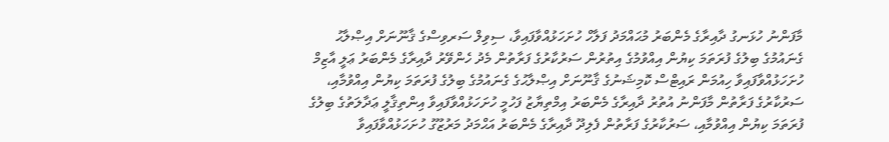މާފަންނު ހުޅަނގު ދާއިރާގެ މެންބަރު މުޙައްމަދު ފަލާހް ހުށަހަޅުއްވާފައިވާ، ސިވިލް ސަރވިސްގެ ޤާނޫނަށް އިޞްލާޙު ގެނައުމުގެ ބިލުގެ ފުރަތަމަ ކިޔުން އިއްވުމުގެ އިތުރުން ސަރުކާރުގެ ފަރާތުން މެދު ހެންވޭރު ދާއިރާގެ މެންބަރު ޢަލީ އާޒިމް ހުށަހަޅުއްވާފައިވާ ހިއުމަން ރައިޓްސް ކޮމިޝަނުގެ ޤާނޫނަށް އިޞްލާޙުގެ ގެނައުމުގެ ބިލުގެ ފުރަތަމަ ކިޔުން އިއްވުމާއި، ސަރުކާރުގެ ފަރާތުން މާފަންނު އުތުރު ދާއިރާގެ މެންބަރު އިމްތިޔާޒު ފަހުމީ ހުށަހަޅުއްވާފައިވާ އިންތިޤާލީ ޢަދާލަތުގެ ބިލުގެ ފުރަތަމަ ކިޔުން އިއްވުމާއި، ސަރުކާރުގެ ފަރާތުން ފެލިދޫ ދާއިރާގެ މެންބަރު އަޙްމަދު މަރުޒޫގު ހުށަހަޅުއްވާފައިވާ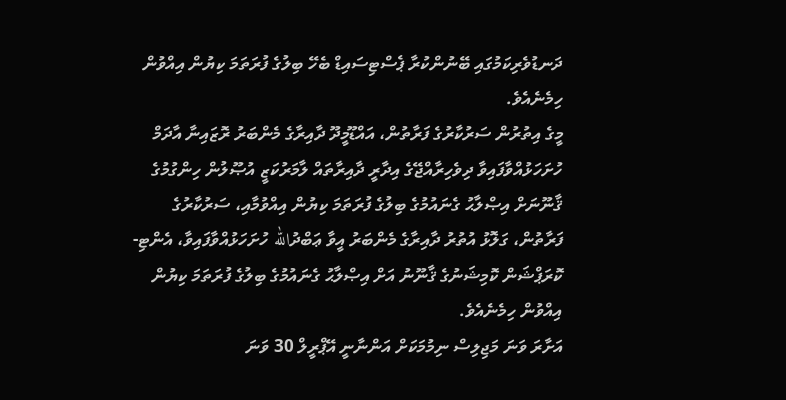ދަނޑުވެރިކަމުގައި ބޭނުންކުރާ ޕެސްޓިސައިޑް ބެހޭ ބިލުގެ ފުރަތަމަ ކިޔުން އިއްވުން ހިމެނެއެވެ.
މީގެ އިތުރުން ސަރުކާރުގެ ފަރާތުން، އައްޑޫމީދޫ ދާއިރާގެ މެންބަރު ރޮޒައިނާ އާދަމް ހުށަހަޅުއްވާފައިވާ ދިވެހިރާއްޖޭގެ އިދާރީ ދާއިރާތައް ލާމަރުކަޒީ އުޞޫލުން ހިންގުމުގެ ޤާނޫނަށް އިޞްލާޙު ގެނައުމުގެ ބިލުގެ ފުރަތަމަ ކިޔުން އިއްވުމާއި، ސަރުކާރުގެ ފަރާތުން، ގަލޮޅު އުތުރު ދާއިރާގެ މެންބަރު އީވާ ޢަބްދުالله ހުށަހަޅުއްވާފައިވާ، އެންޓި-ކޮރަޕްޝަން ކޮމިޝަނުގެ ޤާނޫނު އަށް އިޞްލާޙު ގެނައުމުގެ ބިލުގެ ފުރަތަމަ ކިޔުން އިއްވުން ހިމެނެއެވެ.
އަށާރަ ވަނަ މަޖިލިސް ނިމުމަކަށް އަންނާނީ އޭޕްރީލް 30 ވަނަ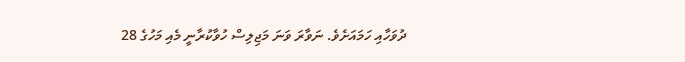ދުވަހާއި ހަމައަށެވެ. ނަވާރަ ވަނަ މަޖިލިސް ހުވާކުރާނީ މެއި މަހުގެ 28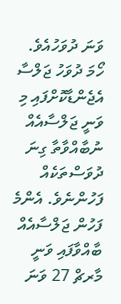ވަނަ ދުވަހުއެވެ.
ހޯމަ ދުވަހު ޖަލްސާ އެޖެންޑާކޮށްފައި މި ވަނީ ޖަލްސާއެއް ނުބާއްވާތާ ގިނަ ދުވަސްތަކެއް ފަހުންނެވެ. އެންމެ ފަހުން ޖަލްސާއެއް ބާއްވާފައި ވަނީ މާރޗް 27 ވަނަ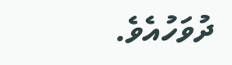ދުވަހުއެވެ.